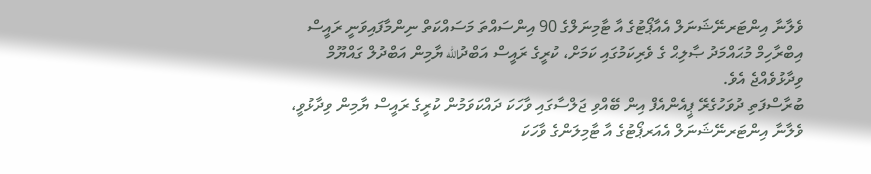ވެލާނާ އިންޓަރނޭޝަނަލް އެއާޕޯޓުގެ އާ ޓާމިނަލްގެ 90 އިންސައްތަ މަސައްކަތް ނިންމާފައިވަނީ ރައީސް އިބްރާހިމް މުޙައްމަދު ޞާލިޙް ގެ ވެރިކަމުގައި ކަމަށް، ކުރީގެ ރައީސް އަބްދުالله ޔާމިން އަބްދުލް ގައްޔޫމް ވިދާޅުވެއްޖެ އެވެ.
ބުރާސްފަތި ދުވަހުގެރޭ ޕީއެންއެފް އިން ބޭއްވި ޖަލްސާގައި ވާހަކަ ދައްކަވަމުން ކުރީގެ ރައީސް ޔާމިން ވިދާޅުވީ، ވެލާނާ އިންޓަރނޭޝަނަލް އެއަރޕޯޓުގެ އާ ޓާމިލަންގެ ވާހަކަ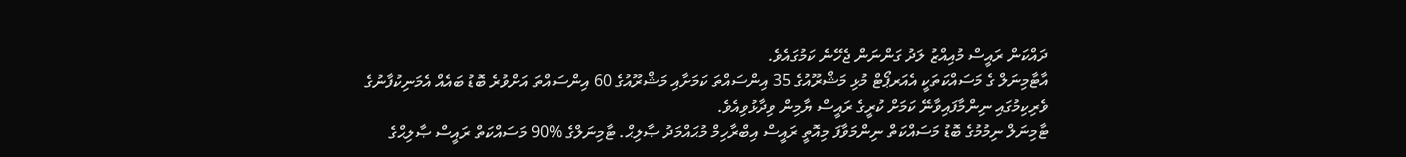ދައްކަން ރައީސް މުއިއްޒު ލަދު ގަންނަން ޖެހޭނެ ކަމުގައެވެ.
އާޓާމިނަލް ގެ މަސައްކަތަކީ އެއަރޕޯޓް މުޅި މަޝްރޫއުގެ 35 އިންސައްތަ ކަމަށާއި މަޝްރޫއުގެ 60 އިންސައްތަ އަށްވުރެ ބޮޑު ބައެއް އެމަނިކުފާނުގެ ވެރިކިމުގައި ނިންމާފައިވާނޭ ކަމަށް ކުރީގެ ރައީސް ޔާމިން ވިދާޅުވިއެވެ.
ޓާމިނަލް ނިމުމުގެ ބޮޑު މަސައްކަތް ނިންމަވާފަ މިއޮތީ ރައީސް އިބްރާހިމް މުޙައްމަދު ޞާލިޙް. ޓާމިނަލްގެ %90 މަސައްކަތް ރައީސް ޞާލިޙްގެ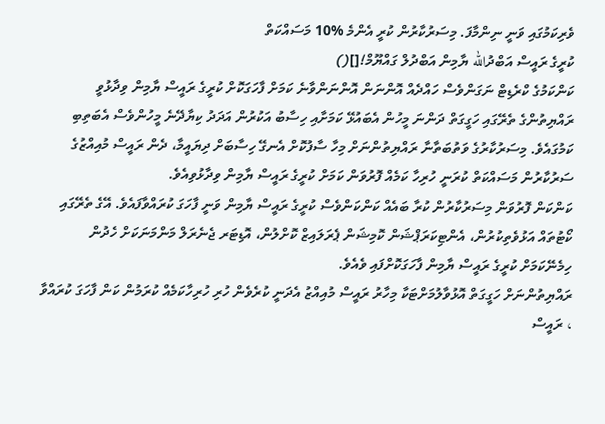ވެރިކަމުގައި ވަނީ ނިންމާފަ. މިސަރުކާރުން ކުރީ އެންމެ %10 މަސައްކަތް
ކުރީގެ ރައީސް އަބްދުالله ޔާމިން އަބްދުލް ގައްޔޫމް![]()
ކަންކަމުގެ ކްރެޑިޓް ނަގަންވެސް ހައްދެއް އޮންނަން އޮންނަންވާނެ ކަމަށް ފާހަގަކޮށް ކުރީގެ ރައީސް ޔާމިން ވިދާޅުވީ ރައްޔިތުންގެ ތެރޭގައި ހަގީގަތް ދަންނަ މީހުން އެބައުޅޭ ކަމަށާއި ހިސާބު އަކުރުން އަދަދު ކިޔާދޭނެ މީހުންވެސް އެބަތިބި ކަމުގައެވެ. މިސަރުކާރުގެ ވަތުބަތާނާ ރައްޔިތުންނަށް މިހާ ސާފުކޮށް އެނގޭ ހިސާބަށް ދިޔައީމާ، ދެން ރައީސް މުއިއްޒުގެ ސަރުކާރުން މަސައްކަތް ކުރަނީ ހުރިހާ ކަމެއް ފޮރުވަން ކަމަށް ކުރީގެ ރައީސް ޔާމިން ވިދާޅުވިއެވެ.
ކަންކަން ފޮރުވަން މިސަރުކާރުން ކުރާ ބައެއް ކަންކަންވެސް ކުރީގެ ރައީސް ޔާމިން ވަނީ ފާހަގަ ކުރައްވާފައެވެ. އޭގެ ތެރޭގައި ކޯޓުތައް އަޅުވެތިކުރުން، އެންޓިކަރަޕްޝަން ކޮމިޝަން ޕެރަލައިޒް ކޮށްލުން، އޮޑިޓަރ ޖެނެރަލް މަންމަނަކަށް ހެދުން ހިމެނޭކަމަށް ކުރީގެ ރައީސް ޔާމިން ފާހަގަކޮށްފައި ވެއެވެ.
ރައްޔިތުންނަށް ހަގީގަތް އޮޅުވާލުމަށްޓަކާ މިހާރު ރައީސް މުއިއްޒު އެދަނީ ކުރެވެން ހުރި ހުރިހާކަމެއް ކުރަމުން ކަން ފާހަގަ ކުރައްވާ ، ރައީސް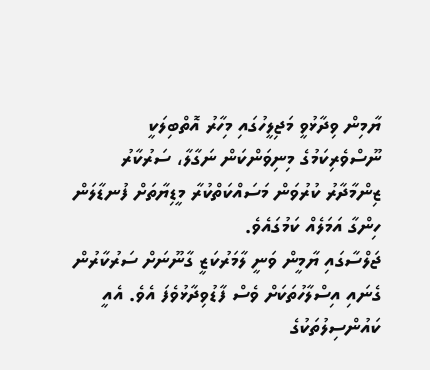ޔާމިން ވިދާޅުވީ މަޖިލީހުގައި މިހާރު އޮތްބިލަކީ ނޫސްވެރިކަމުގެ މިނިވަންކަން ނަގާލާ، ސަރުކާރު ޒިންމާދާރު ކުރުވަން މަސައްކަތްކުރާ މީޑިޔާތަށް ފުނޑާލަން ހިންގާ އަމަލެއް ކަމުގައެވެ.
ޖަލްސާގައި ޔާމީން ވަނީ ލާމަރުކަޒީ ގާނޫނަށް ސަރުކާރުން ގެނައި އިސްލާހުތަކަށް ވެސް ފާޑުވިދާޅުވެފަ އެވެ. އެއީ ކައުންސިލުތަކުގެ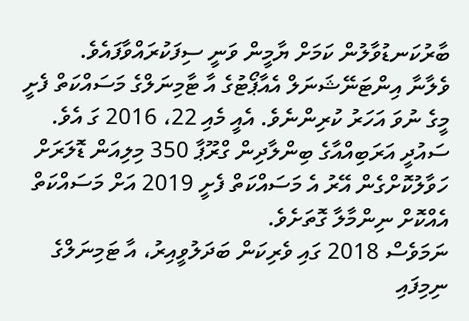ބާރުކަނޑުވާލުން ކަމަށް ޔާމީން ވަނީ ސިފަކުރައްވާފައެވެ.
ވެލާނާ އިންޓަނޭޝަނަލް އެއާޕޯޓުގެ އާ ޓާމިނަލްގެ މަސައްކަތް ފެށީ މީގެ ނުވަ އަހަރު ކުރިންނެވެ. އެއީ މެއި 22، 2016 ގަ އެވެ. ސައުދީ އަރަބިއްއާގެ ބިންލާދިން ގްރޫޕާ 350 މިލިއަން ޑޮލަރަށް ހަވާލުކޮށްގެން އޭރު އެ މަސައްކަތް ފެށީ 2019 އަށް މަސައްކަތް އެއްކޮށް ނިންމާލާ ގޮތަށެވެ.
ނަމަވެސް 2018 ގައި ވެރިކަން ބަދަލުވީއިރު، އާ ޓަމިނަލްގެ ނިމިފައި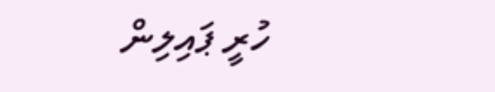ހުރީ ޕައިލިން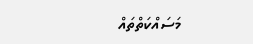މަސައްކަތްތައް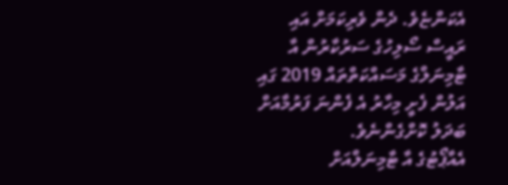އެކަންޏެވެ. ދެން ވެރިކަމަށް އައި ރައީސް ސޯލިހުގެ ސަރުކާރުން އާ ޓާމިނަލްގެ މަސައްކަތްތައް 2019 ގައި އަލުން ފެށީ މިހާރު އެ ފެންނަ ފަރުމާއަށް ބަދަލު ކޮށްގެންނެވެ.
އެއާޕޯޓުގެ އާ ޓާމިނަލްއަށް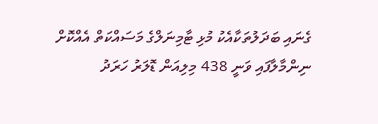ގެނައި ބަދަލުތަކާއެކު މުޅި ޓާމިނަލްގެ މަސައްކަތް އެއްކޮށް ނިންމާލާފައި ވަނީ 438 މިލިއަން ޑޮލަރު ހަރަދު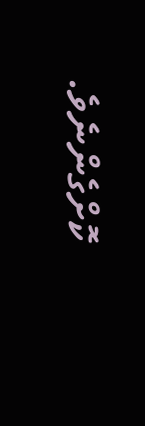ކޮށްގެންނެވެ.